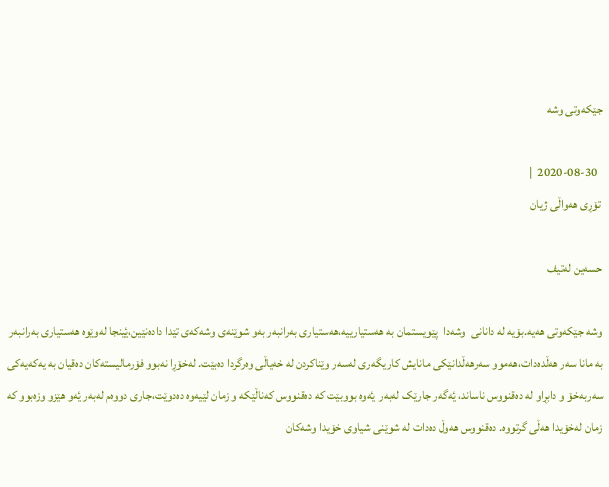جێکەوتی وشە

  2020-08-30  |
 تۆڕی هەواڵی ژیان

حسەین لەتیف

وشە جێکەوتی ھەیە.بۆیە لە دانانی  وشەدا  پێویستمان بە ھەستیارییە،ھەستیاری بەرانبەر بەو شوێنەی وشەکەی تێدا دادەنێین،یٔینجا لەوێوە ھەستیاری بەرانبەر بە مانا سەر ھەڵدەدات،ھەموو سەرھەڵدانێکی مانایش کاریگەری لەسەر وێناکردن لە خەیاڵی وەرگردا دەبێت. لەخۆڕا نەبوو فۆرمالیستەکان دەقیان بە یەکەیەکی سەربەخۆ و دابڕاو لە دەقنووس ناساند، یٔەگەر جارێک لەبەر  یٔەوە بووبێت کە دەقنووس کەناڵێکە و زمان لێیەوە دەدوێت،جاری دووەم لەبەر یٔەو ھێزو وزەبوو کە زمان لەخۆیدا ھەڵی گرتووە. دەقنووس ھەوڵ دەدات لە شوێنی شیاوی خۆیدا وشەکان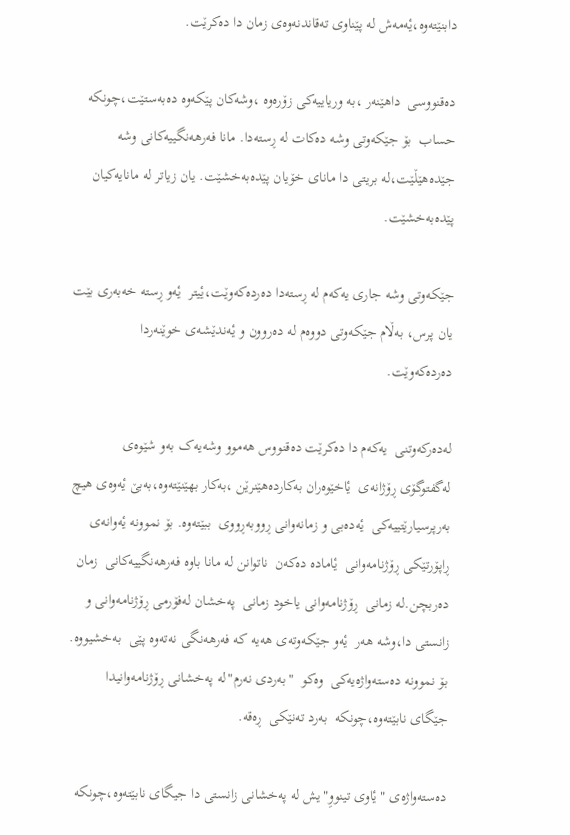دابنێتەوە،یٔەمەش لە پێناوی تەقاندنەوەی زمان دا دەکرێت.

دەقنووسی  داھێنەر ،بە وریاییەکی زۆرەوە ،وشەکان پێکەوە دەبەستێت،چونکە حساب  بۆ جێکەوتی وشە دەکات لە ڕستەدا. مانا فەرھەنگییەکانی وشە جێدەھێڵێت،لە بریتی دا مانای خۆیان پێدەبەخشێت. یان زیاتر لە مانایەکیان پێدەبەخشێت.

جێکەوتی وشە جاری یەکەم لە ڕستەدا دەردەکەوێت،یٔیتر  یٔەو ڕستە خەبەری بێت یان پرس، بەڵام جێکەوتی دووەم لە دەروون و یٔەندێشەی خوێنەردا دەردەکەوێت.

لەدەرکەوتنی  یەکەم دا دەکرێت دەقنووس ھەموو وشەیەک بەو شێوەی لەگفتوگۆی ڕۆژانەی  یٔاخێوەران بەکاردەھێنرێن ،بەکار بھێنێتەوە،بەبێ یٔەوەی ھیچ بەرپرسیارێتییەکی  یٔەدەبی و زمانەوانی ڕووبەڕووی  ببێتەوە. بۆ نموونە یٔەوانەی ڕاپۆرتێکی ڕۆژنامەوانی  یٔامادە دەکەن  ناتوانن لە مانا باوە فەرھەنگییەکانی  زمان دەربچن.لە زمانی  ڕۆژنامەوانی یاخود زمانی  پەخشان لەفۆرمی ڕۆژنامەوانی و زانستی دا،وشە ھەر  یٔەو جێکەوتەی ھەیە کە فەرھەنگی نەتەوە پێی  بەخشیووە. بۆ نموونە دەستەواژەیەکی  وەکو  "بەردی نەرم"لە پەخشانی ڕۆژنامەوانیدا جێگای نابێتەوە،چونکە  بەرد تەنێکی  ڕەقە.

دەستەواژەی " یٔاوی تینووِ"یش لە پەخشانی زانستی دا جیگای نابێتەوە،چونکە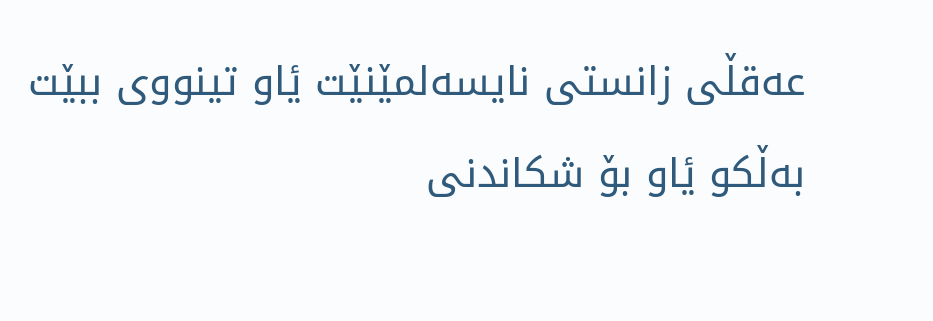عەقڵی زانستی نایسەلمێنێت یٔاو تینووی ببێت بەڵکو یٔاو بۆ شکاندنی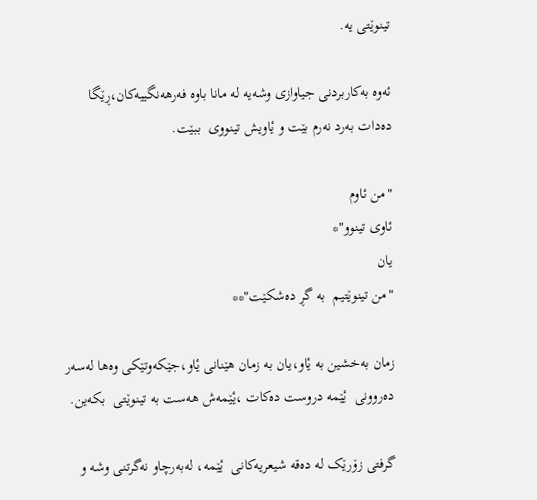تینوێتی یە.

ئەوە بەکاربردنی جیاوازی وشەیە لە مانا باوە فەرھەنگییەکان،ڕێگا دەدات بەرد نەرم بێت و یٔاویش تینووی  ببێت.

"من ئاوم
ئاوی تینوو"*
یان
"من تینوێتیم  بە گڕ دەشکێت"**

زمان بەخشین بە یٔاو،یان بە زمان ھێنانی یٔاو،جێکەوتێکی وەھا لەسەر دەروونی  یٔێمە دروست دەکات ،یٔێمەش ھەست بە تینوێتی  بکەین.

گرفتی زۆرێک لە دەقە شیعریەکانی  یٔێمە، لەبەرچاو نەگرتنی وشە و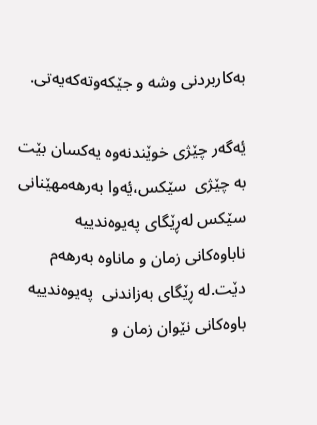بەکاربردنی وشە و جێکەوتەکەیەتی.

یٔەگەر چێژی خوێندنەوە یەکسان بێت بە چێژی  سێکس،یٔەوا بەرھەمھێنانی سێکس لەڕێگای پەیوەندییە ناباوەکانی زمان و ماناوە بەرھەم دێت.لە ڕێگای بەزاندنی  پەیوەندییە باوەکانی نێوان زمان و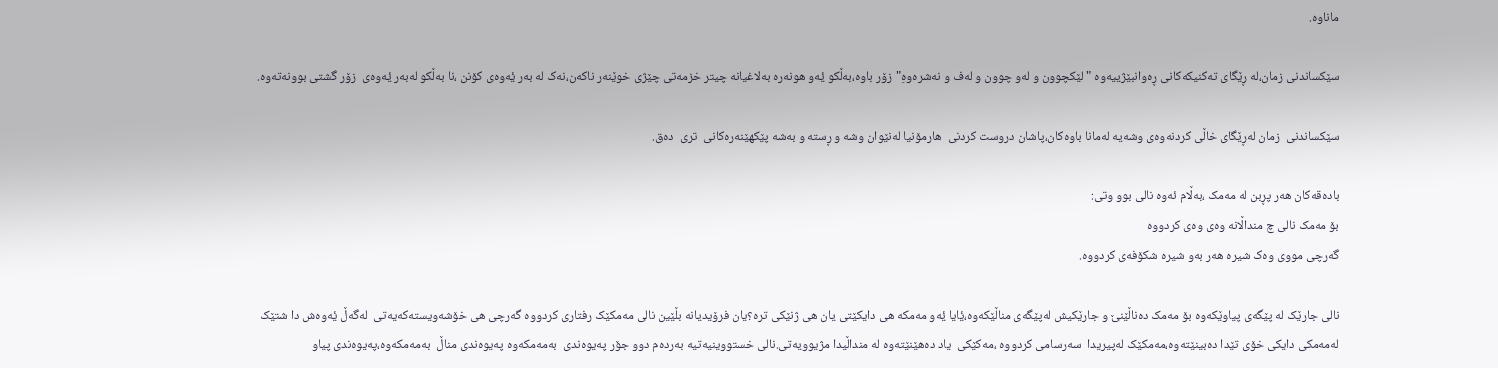ماناوە.

سێکساندنی زمان،لە ڕێگای تەکنیکەکانی ڕەوانبێژییەوە "لێکچوون و لەو چوون و لەف و نەشرەوەِ"زۆر باوە،بەڵکو یٔەو ھونەرە بەلاغیانە چیتر خزمەتی چێژی خوێنەر ناکەن،نەک لە بەر یٔەوەی کۆنن ،نا بەڵکو لەبەر یٔەوەی  زۆر گشتی بوونەتەوە.

سێکساندنی  زمان لەڕێگای خاڵی کردنەوەی وشەیە لەمانا باوەکان،پاشان دروست کردنی  ھارمۆنیا لەنێوان وشە و ڕستە و بەشە پێکھێنەرەکانی  تری  دەق.

بادەقەکان ھەر پڕبن لە مەمک ،بەڵام ئەوە نالی بوو وتی:
بۆ مەمک نالی چ منداڵانە وەی وەی کردووە
گەرچی مووی وەک شیرە ھەر بەو شیرە شکۆفەی کردووە.

نالی جارێک لە پێگەی پیاوێکەوە بۆ مەمک دەناڵێنێ و جارێکیش لەپێگەی مناڵێکەوە،یٔایا یٔەو مەمکە ھی دایکێتی یان ھی ژنێکی ترە؟یان فرۆیدیانە بڵێین نالی مەمکێک رفتاری کردووە گەرچی ھی خۆشەویستەکەیەتی  لەگەڵ یٔەوەش دا شتێک لەمەمکی دایکی خۆی تێدا دەبینێتەوە،مەمکێک لەپیریدا  سەرسامی کردووە ،مەکێکی  یاد دەھێنێتەوە لە منداڵیدا مژیوویەتی.نالی خستووینیەتیە بەردەم دوو جۆر پەیوەندی  بەمەمکەوە پەیوەندی مناڵ  بەمەمکەوە،پەیوەندی پیاو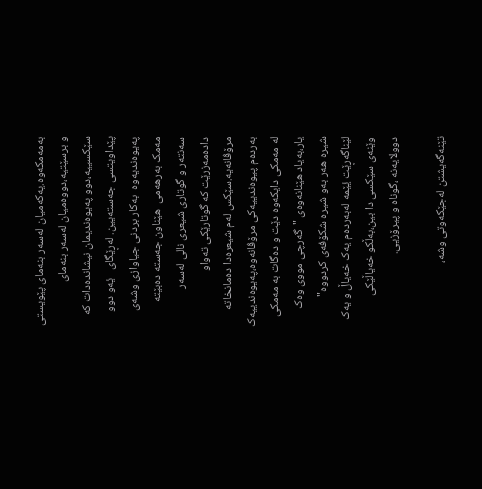بەمەمکەوە.یەکەمیان لەسەر بنەمای پێویستی و برسێتیە،دووەمیان لەسەر بنەمای سێکسییە،دوو پەیوەندیمان نیشاندەدات کە پێداویتسی جەستەیین. لەڕێگای   یٔەو دوو پەیوەندیەوە  بەکار بردنی جیاوازی وشەی مەمک بەرھەمی  ھێناون جەستە دەبێتە سەنتەر و گوتاری شیعری نالی لەسەر دادەمەزرێت کە گوتارێکی تەواو مرۆڤانەیە.سێکس لەم شیعرەدا دەمانخاتە بەردەم پیوەندییەکی مرۆڤانەوە،پەیوەندییەک لە مەمکی دایکەوە دێت و دەگات بە مەمکی  یار،بەیاد ھێنانەوەی "گەرچی مووی وەک شیرە ھەر بەو شیرە شکۆفەی کردووە" لێناگەڕێت یٔێمە لەبەردەم یەک خەیاڵ و یەک وێنەی سێکسی دا بین،بەڵکو خەیاڵێکی دوولایەنە ،گوناە و پیرۆزیی.

تێنەگەیشتن لەجێکەوتی وشە،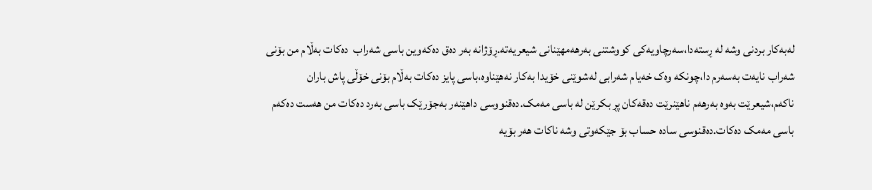لەبەکار بردنی وشە لە ڕستەدا،سەرچاویەکی کووشتنی بەرھەمھێنانی شیعریەتە.ڕۆژانە بەر دەق دەکەوین باسی شەراب  دەکات بەڵام من بۆنی شەراب نایەت بەسەرم دا،چونکە وەک خەیام شەرابی لەشوێنی خۆیدا بەکار نەھێناوە،باسی پایز دەکات بەڵام بۆنی خۆڵی پاش باران ناکەم،شیعرێت بەوە بەرھەم ناھێنرێت دەقەکان پڕ بکرێن لە باسی مەمک.دەقنووسی داھێنەر بەجۆرێک باسی بەرد دەکات من ھەست دەکەم باسی مەمک دەکات.دەقنوسی سادە حساب بۆ جێکەوتی وشە ناکات ھەر بۆیە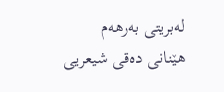لەبریتی بەرھەم ھێنانی دەقی شیعریی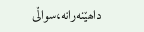داھێنەرانە،سواڵی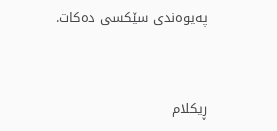پەیوەندی سێکسی دەکات.


ڕیکلام